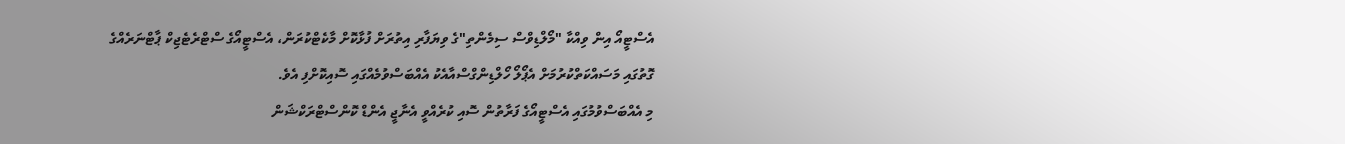އެސްޓީއޯ އިން ވިއްކާ "މޯލްޑިވްސް ސިމެންތި"ގެ ވިޔަފާރި އިތުރަށް ފުޅާކޮށް މާކެޓްކުރަން، އެސްޓީއޯގެ ސްޓްރެޓެޖިކް ޕާޓްނަރެއްގެ ގޮތުގައި މަސައްކަތްކުރުމަށް އެޕޯލޯ ހޯލްޑިންގްސްއާއެކު އެއްބަސްވުމެއްގައި ސޮއިކޮށްފި އެވެ.
މި އެއްބަސްވުމުގައި އެސްޓީއޯގެ ފަރާތުން ސޮއި ކުރެއްވީ އެނާޖީ އެންޑް ކޮންސްޓްރަކްޝަން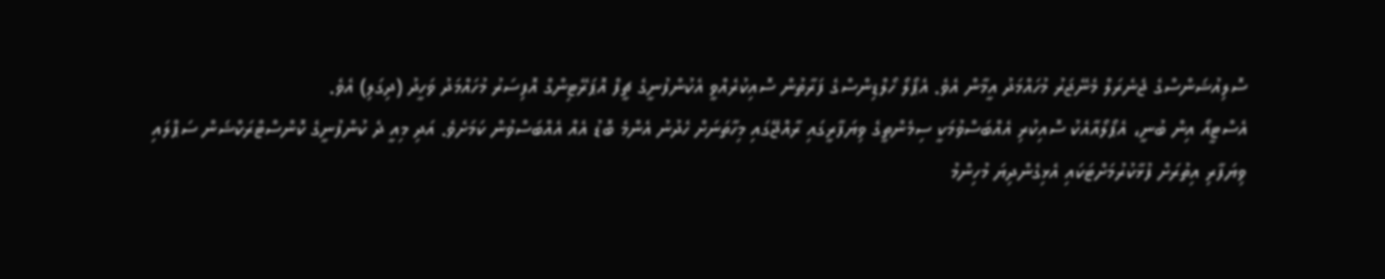ސޮލިއުޝަންސްގެ ޖެނެރަލް މެނޭޖަރު މުހައްމަދު އީމާން އެވެ. އެޕޯލޯ ހޯލްޑިންސްގެ ފަރާތުން ސޮއިކުރެއްވީ އެކުންފުނީގެ ޗީފް އޮޕަރޭޓިންގް އޮފިސަރު މުހައްމަދު ވަހީދު (ދިގަލި) އެވެ.
އެސްޓީއޯ އިން ބުނީ، އެޕޯލޯއާއެކު ސޮއިކުރި އެއްބަސްވުމަކީ ސިމެންތީގެ ވިޔަފާރީގައި ރާއްޖޭގައި މިހާތަނަށް ހެދުނު އެންމެ ބޮޑު އެއް އެއްބަސްވުން ކަމަށެވެ. އަދި މިއީ ދެ ކުންފުނީގެ ކޮންސްޓްރަކްޝަން ސަޕްލައި ވިޔަފާރި އިތުރަށް ފުޅާކުރުމަށްޓަކައި އެޅިގެންދިޔަ މުހިންމު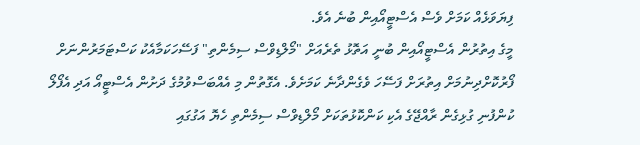ފިޔަވަޅެއް ކަމަށް ވެސް އެސްޓީއޯއިން ބުނެ އެވެ.
މީގެ އިތުރުން އެސްޓީއޯއިން ބުނީ އަތޮޅު ތެރެއަށް "މޯލްޑިވްސް ސިމެންތި" ފަސޭހަކަމާއެކު ކަސްޓަމަރުންނަށް ފޯރުކޮށްދިނުމަށް އިތުރަށް ފަސޭހަ ވެގެންދާނެ ކަމަށެވެ. އެގޮތުން މި އެއްބަސްވުމުގެ ދަށުން އެސްޓީއޯ އަދި އެފޯލޯ ކުންފުނި ގުޅިގެން ރާއްޖޭގެ އެކި ކަންކޮޅުތަކަށް މޯލްޑިވްސް ސިމެންތި ހެޔޮ އަގުގައި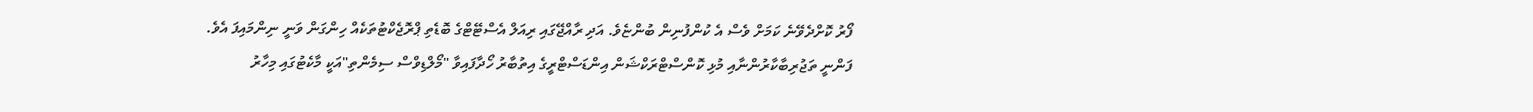ފޯރު ކޮށްދެވޭނެ ކަމަށް ވެސް އެ ކުންފުނިން ބުންޏެވެ. އަދި ރާއްޖޭގައި ރިއަލް އެސްޓޭޓްގެ ބޮޑެތި ޕްރޮޖެކްޓުތަކެއް ހިންގަން ވަނީ ނިންމައިފަ އެވެ.
ފަންނީ ތަޖުރިބާކާރުންނާއި މުޅި ކޮންސްޓްރަކްޝަން އިންޑަސްޓްރީގެ އިތުބާރު ހޯދާފައިވާ "މޯލްޑިވްސް ސިމެންތި"އަކީ މާކެޓުގައި މިހާރު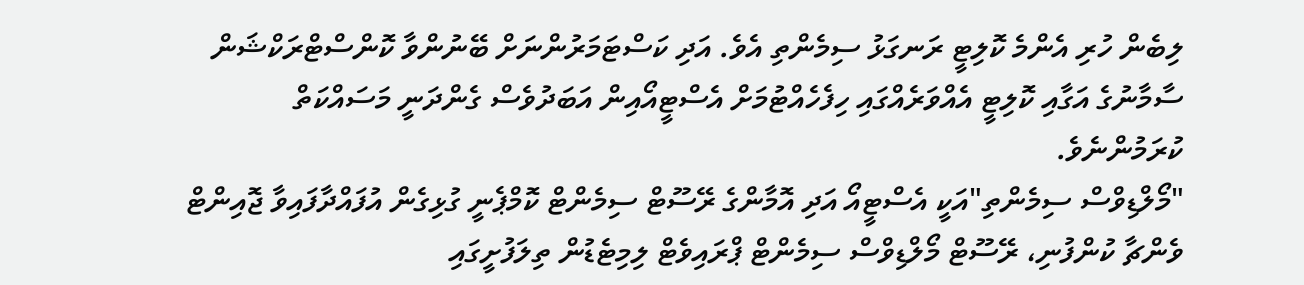ލިބެން ހުރި އެންމެ ކޮލިޓީ ރަނގަޅު ސިމެންތި އެވެ. އަދި ކަސްޓަމަރުންނަށް ބޭނުންވާ ކޮންސްޓްރަކްޝަން ސާމާނުގެ އަގާއި ކޮލިޓީ އެއްވަރެއްގައި ހިފެހެއްޓުމަށް އެސްޓީއޯއިން އަބަދުވެސް ގެންދަނީ މަސައްކަތް ކުރަމުންނެވެ.
"މޯލްޑިވްސް ސިމެންތި"އަކީ އެސްޓީއޯ އަދި އޮމާންގެ ރޭސޫޓް ސިމެންޓް ކޮމްޕެނީ ގުޅިގެން އުފައްދާފައިވާ ޖޮއިންޓް ވެންޗާ ކުންފުނި، ރޭސޫޓް މޯލްޑިވްސް ސިމެންޓް ޕްރައިވެޓް ލިމިޓެޑުން ތިލަފުށީގައި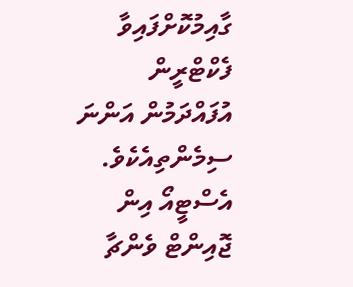ގާއިމުކޮށްފައިވާ ފެކްޓްރީން އުފައްދަމުން އަންނަ ސިމެންތިއެކެވެ.
އެސްޓީއޯ އިން ޖޮއިންޓް ވެންޗާ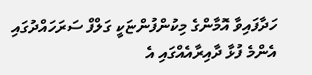ހަދާފައިވާ އޮމާންގެ މިކުންފުންޏަކީ ގަލްފް ސަރަހައްދުގައި އެންމެ ފުޅާ ދާއިރާއެއްގައި އެ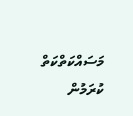މަސައްކަތްކަތް ކުރަމުން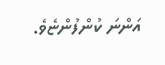އަންނަ ކުންފުންޏެވެ.